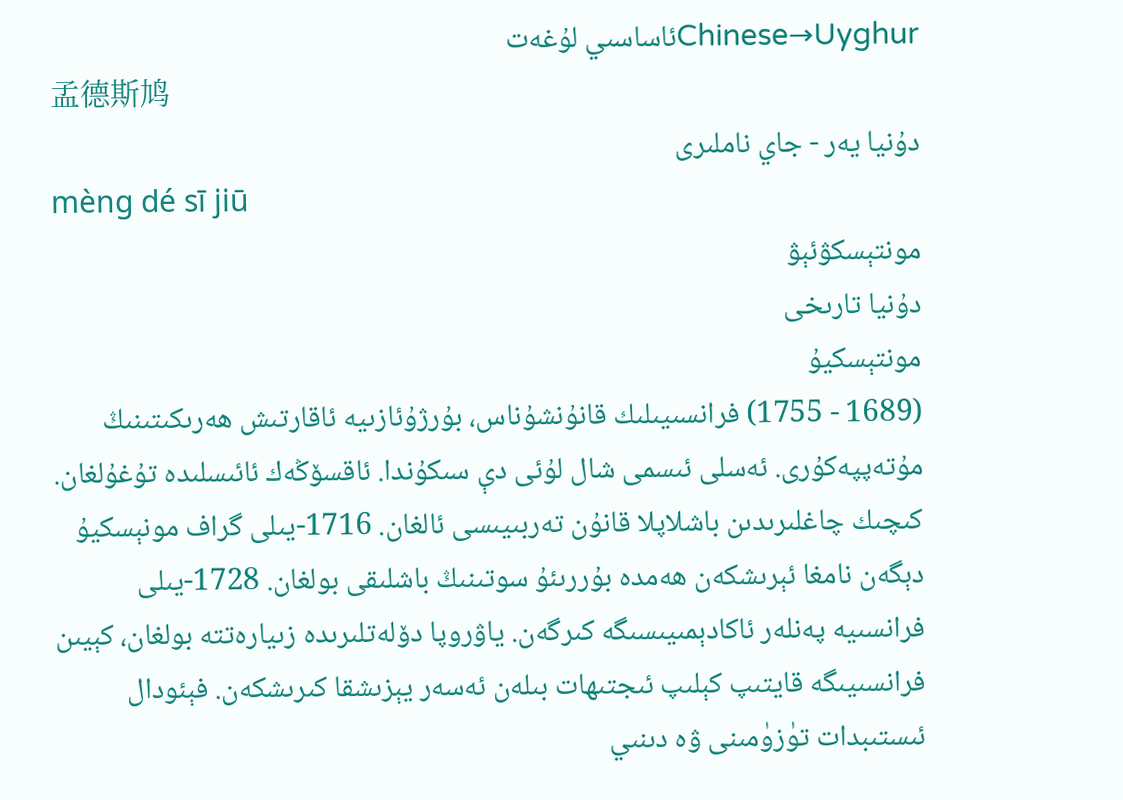Chinese→Uyghurئاساسىي لۇغەت
孟德斯鸠
دۇنيا يەر - جاي ناملىرى
mèng dé sī jiū
مونتېسكۋئېۋ
دۇنيا تارىخى
مونتېسكيۇ
(1689 - 1755) فرانسىيىلىك قانۇنشۇناس، بۇرژۇئازىيە ئاقارتىش ھەرىكىتىنىڭ مۇتەپپەكۇرى. ئەسلى ئىسمى شال لۇئى دې سىكۇندا. ئاقسۆڭەك ئائىسلىدە تۇغۇلغان. كىچىك چاغلىرىدىن باشلاپلا قانۇن تەربىيىسى ئالغان. 1716-يىلى گراف مونېسكيۇ دېگەن نامغا ئېرىشكەن ھەمدە بۇررىئۇ سوتىنىڭ باشلىقى بولغان. 1728-يىلى فرانسىيە پەنلەر ئاكادېمىيىسىگە كىرگەن. ياۋروپا دۆلەتلىرىدە زىيارەتتە بولغان، كېيىن فرانسىيىگە قايتىپ كېلىپ ئىجتىھات بىلەن ئەسەر يېزىشقا كىرىشكەن. فېئودال ئىستىبدات تۈزۈمىنى ۋە دىنىي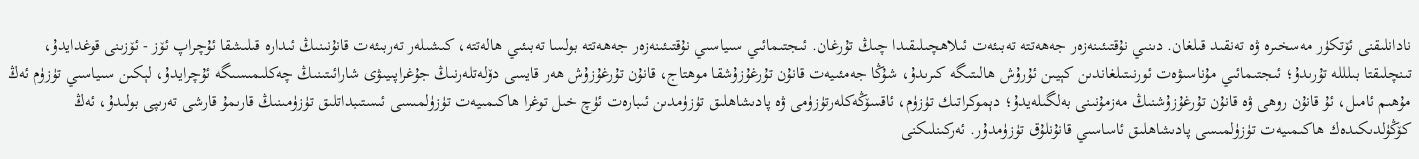نادانلىقنى ئۆتكۈر مەسخىرە ۋە تەنقىد قىلغان. دىنىي نۇقتىئىنەزەر جەھەتتە تەبىئەت ئىلاھچىلىقىدا چىڭ تۇرغان. ئىجتىمائىي سىياسىي نۇقتىئىنەزەر جەھەتتە بولسا تەبىئىي ھالەتتە، كىشىلەر تەربىئەت قانۇنىنىڭ ئىدارە قىلىشقا ئۇچراپ ئۆز - ئۆزىنى قوغدايدۇ، تىنچلىقتا بىلللە تۇرىدۇ؛ ئىجتىمائىي مۇناسىۋەت ئورنىتىلغاندىن كېيىن ئۇرۇش ھالىتىگە كىرىدۇ، شۇڭا جەمئىيەت قانۇن تۇرغۇزۇشقا موھتاج، قانۇن تۇرغۇزۇش ھەر قايسى دۆلەتلەرنىڭ جۇغراپىيىۋى شارائىتىنىڭ چەكلىمىسىگە ئۇچرايدۇ، لېكىن سىياسىي تۈزۈم ئەڭ مۇھىم ئامىل، ئۇ قانۇن روھى ۋە قانۇن تۇرغۇزۇشنىڭ مەزمۇنىنى بەلگىلەيدۇ؛ دېموكراتىك تۈزۈم، ئاقسۆڭەكلەرتۈزۈمى ۋە پادىشاھلىق تۈزۈمدىن ئىبارەت ئۈچ خىل توغرا ھاكىمىيەت تۈزۈلمىسى ئىستىبداتلىق تۈزۈمىنىڭ قارىمۇ قارشى تەرىپى بولىدۇ، ئەڭ كۆڭۈلدىكىدەك ھاكىمىيەت تۈزۈلمىسى پادىشاھلىق ئاساسىي قانۇنلۇق تۈزۈمدۇر. ئەركىنلىكنى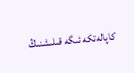كاپالەتكە ئىگە قىلىشنىڭ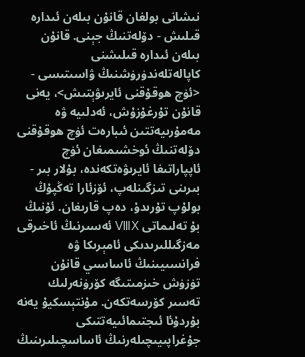نىشانى بولغان قانۇن بىلەن ئىدارە قىلىش - دۆلەتنىڭ جېنى. قانۇن بىلەن ئىدارە قىلىشنى كاپالەتلەندۈرۈشنىڭ ۋاسىتىسى - <ئۈچ ھوقۇقنى ئايرىۋېتىش>، يەنى قانۇن تۇرغۇزۇش، ئەدلىيە ۋە مەمۇرىيەتتىن ئىبارەت ئۈچ ھوقۇقنى دۆلەتنىڭ ئوخشىمىغان ئۈچ ئاپپاراتىغا ئايرىۋەتكەندە، بۇلار بىر - بىرىنى تىزگىنلەپ، ئۆزئارا تەڭپۇڭ بولۇپ تۇرىدۇ، دەپ قارىغان. ئۇنىڭ بۇ تەلىماتى ⅧⅩ ئەسىرنىڭ ئاخىرقى مەزگىللىرىدىكى ئامېرىكا ۋە فرانسىيىنىڭ ئاساسىي قانۇن تۈزۈش خىزمىتىگە كۆرۈنەرلىك تەسىر كۆرسەتكەن. مۇنتېسكيۇ يەنە بۇردۇئا ئىجتىمائىيەتتىكى جۇغراپىيىچىلەرنىڭ ئاساسچىلىرىنىڭ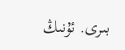بىرى. ئۇنىڭ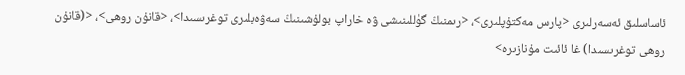ئاساسلىق ئەسەرلىرى <پارس مەكتۇپلىرى>، <رىمنىڭ گۈللىنىشى ۋە خاراپ بولۇشىنىڭ سەۋەبلىرى توغرىسىدا>، <قانۇن روھى>، <(قانۇن روھى توغرىسىدا) غا ئائىت مۇنازىرە>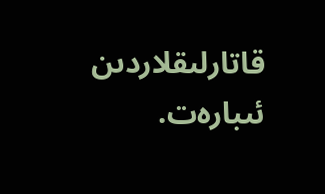قاتارلىقلاردىن ئىبارەت.